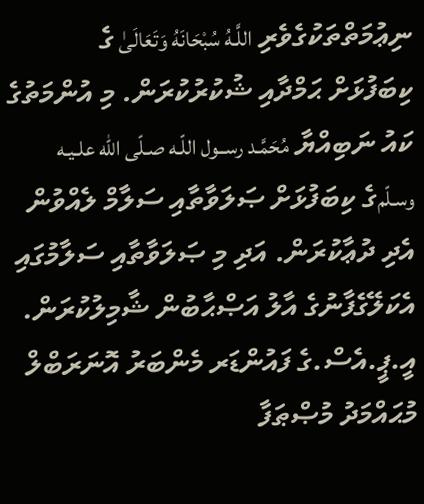ނިޢުމަތްތަކުގެވެރި اللَّـهُ سُبْحَانَهُ وَتَعَالَىٰ ގެ ކިބަފުޅަށް ޙަމްދާއި ޝުކުރުކުރަން. މި އުންމަތުގެ ކައު ނަބިއްޔާ مُحَمَّـد رســول اللّـه صـلّى الله علـيـه وسـلّمގެ ކިބަފުޅަށް ޞަލަވާތާއި ސަލާމް ލެއްވުން އެދި ދުޢާކުރަން. އަދި މި ޞަލަވާތާއި ސަލާމުގައި އެކަލޭގެފާނުގެ އާލު އަޞްޙާބުން ޝާމިލުކުރަން.
އީ.ޕީ.އެސް.ގެ ފައުންޑަރ މެންބަރު އޮނަރަބްލް މުޙައްމަދު މުޞްޠަފާ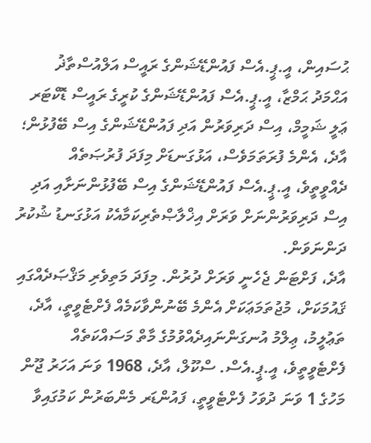ޙުސައިން، އީ.ޕީ.އެސް ފައުންޑޭޝަންގެ ރައީސް އަލްއުސްތާޛު އަޙްމަދު ޙަމްޒާ، އީ.ޕީ.އެސް ފައުންޑޭޝަންގެ ކުރީގެ ރައީސް ޑޮކްޓަރ ޢަލީ ޝަމީމް، އިސް ދަރިވަރުން އަދި ފައުންޑޭޝަންގެ އިސް ބޭފުޅުން؛
އާދެ، އެންމެ ފުރަތަމަވެސް، އަޅުގަނޑަށް މިފަދަ ފުރުޞަތެއް ދެއްވީތީވެ، އީ.ޕީ.އެސް ފައުންޑޭޝަންގެ އިސް ބޭފުޅުންނަށާއި އަދި އިސް ދަރިވަރުންނަށް ވަރަށް އިޚްލާޞްތެރިކަމާއެކު އަޅުގަނޑު ޝުކުރު ދަންނަވަން.
އާދެ، ފަށްޓަން ޖެހެނީ ވަރަށް ދުރުން. މިފަދަ މަތިވެރި މަޤްޞަދެއްގައި ޤައުމަކަށް، މުޖުތަމަޢަކަށް އެންމެ ބޭނުންވާކަމެއް ފެށްޓެވީތީ، އާދެ، ތަޢުލީމު، ޢިލްމު އުނގަންނައިދެއްވުމުގެ މާތް މަސައްކަތެއް ފެށްޓެވީތީވެ، އީ.ޕީ.އެސް. ސްކޫލް، އާދެ، 1968 ވަނަ އަހަރު ޖޫން މަހުގެ 1 ވަނަ ދުވަހު ފެށްޓެވީތީ، ފައުންޑަރ މެންބަރުން ކަމުގައިވާ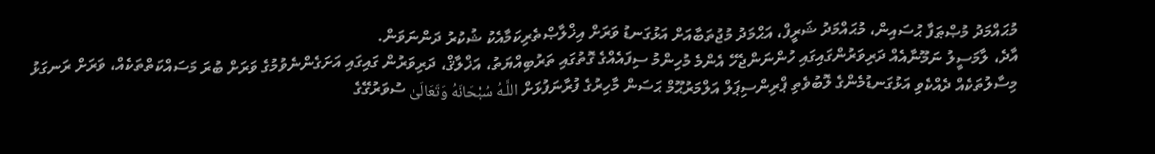މުޙައްމަދު މުޞްޠަފާ ޙުސައިން، މުޙައްމަދު ޝަރީފް، އަޙްމަދު މުޖުތަބާއަށް އަޅުގަނޑު ވަރަށް އިޚްލާޞްތެރިކަމާއެކު ޝުކުރު ދަންނަވަން.
އާދެ، ލާމަސީލު ނަމޫނާއެއް ދަރިވަރުންގައިގައި ހުންނަންޖެހޭ އެންމެ މުހިންމު ސިފައެއްގެ ގޮތުގައި ތަރުބިއްޔަތު، އަޚްލާޤް، ދަރިވަރުން ގައިގައި އަށަގެންނެވުމުގެ ވަރަށް ބުރަ މަސައްކަތްތަކެއް، ވަރަށް ރަނގަޅު މިސާލުތަކެއް ދެއްކެވި އަޅުގަނޑުމެންގެ ލޮބުވެތި ޕްރިންސިޕަލް އަލްމަރުޙޫމް ޙަސަން މާހިރުގެ ފުރާނަފުޅަށް اللَّـهُ سُبْحَانَهُ وَتَعَالَىٰ ސުވަރުގޭގެ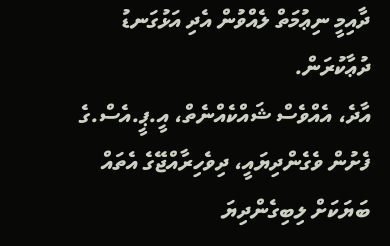ދާއިމީ ނިޢުމަތް ލެއްވުން އެދި އަޅުގަނޑު ދުޢާކުރަން.
އާދެ، އެއްވެސް ޝައްކެއްނެތް، އީ.ޕީ.އެސް.ގެ ފެށުން ވެގެންދިޔައީ، ދިވެހިރާއްޖޭގެ އެތައް ބަޔަކަށް ލިބިގެންދިޔަ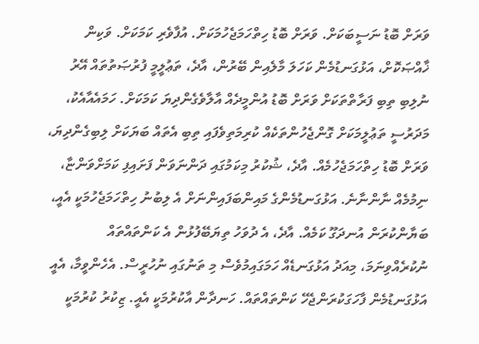ވަރަށް ބޮޑު ނަސީބަކަށް. ވަރަށް ބޮޑު ހިތްހަމަޖެހުމަކަށް. އުފާވެރި ކަމަކަށް. ވަކިން ޚާއްޞަކޮށް، އަޅުގަނޑުމެން ކަހަލަ މާލެއިން ބޭރުން، އާދެ، ތަޢުލީމީ ފުރުޞަތުތައް އޭރު ނުލިބި ތިބި ފަރާތްތަކަށް ވަރަށް ބޮޑު އުންމީދެއް އާލާވެގެންދިޔަ ކަމަކަށް. ހަމައެއާއެކު، މަދަރުސީ ތަޢުލީމަކަށް ގޮންޖެހުންތަކެއް ކުރިމަތިވެފައި ތިބި އެތައް ބަޔަކަށް ލިބިގެންދިޔަ، ވަރަށް ބޮޑު ހިތްހަމަޖެހުމެއް. އާދެ، ޝުކުރު މިކަމުގައި ދަންނަވަން ފަށައިފި ކަމަށްވަންޏާ، ނިމުމެއް ނާންނާނެ. އަޅުގަނޑުމެންގެ މައިންބަފައިންނަށް އެ ލިބުނު ހިތްހަމަޖެހުމަކީ އެއީ، ބަޔާންކުރަން އުނދަގޫ ކަމެއް. އާދެ، އެ ދުވަހު ތިޔަބޭފުޅުން އެ ކަންތައްތައް ނުކުރެއްވިނަމަ، މިއަދު އަޅުގަނޑެއް ހަމަގައިމުވެސް މި ތަނުގައި ނުހުރީސް. އެހެންވީމާ، އެއީ އަޅުގަނޑުމެން ފާހަގަކުރަންޖެހޭ ކަންތައްތައް. ހަނދާން އާކުރުމަކީ އެއީ. ޒިކުރު ކުރުމަކީ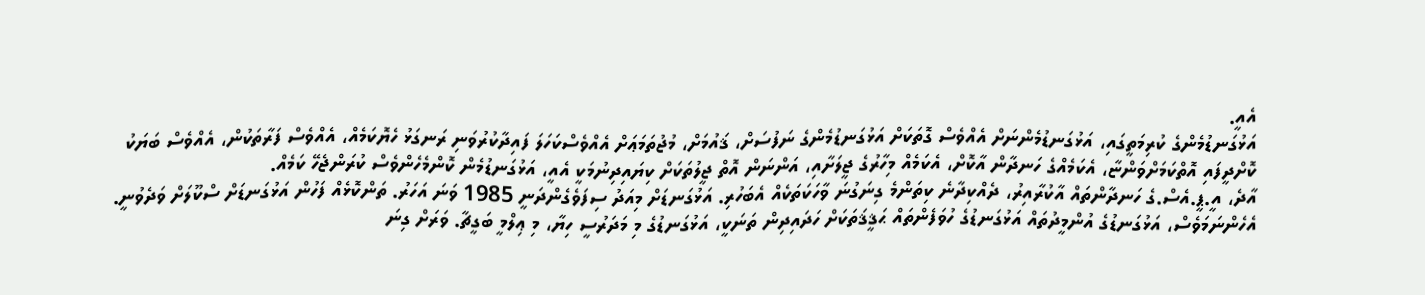އެއީ.
އަޅުގަނޑުމެންގެ ކުރިމަތީގައި، އަޅުގަނޑުމެންނަށް އެއްވެސް ގޮތަކަށް އަޅުގަނޑުމެންގެ ނަފުސަށް، ޤައުމަށް، މުޖުތަމަޢަށް އެއްވެސްކަހަލަ ފައިދާކުރުވަނި ރަނގަޅު ހެޔޮކަމެއް، އެއްވެސް ފަރާތަކުން، އެއްވެސް ބަޔަކު ކޮށްދީފައި އޮތްކަމަށްވަންޏާ، އެކަމެއްގެ ހަނދާން އާކޮށް، އެކަމެއް މިހާރުގެ ޖީލަށާއި، އަންނަން އޮތް ޖީލުތަކަށް ކިޔައިދިނުމަކީ އެއީ، އަޅުގަނޑުމެން ކޮންމެހެންވެސް ކުރަންޖެހޭ ކަމެއް.
އާދެ، އީ.ޕީ.އެސް.ގެ ހަނދާންތައް އާކުރާއިރު، ދެއްކިދާނެ ކިތަންމެ ގިނަގުނަ ވާހަކަތަކެއް އެބަހުރި. އަޅުގަނޑަށް މިއަދު ސިފަވެގެންދަނީ 1985 ވަނަ އަހަރު. ތަންކޮޅެއް ފަހުން އަޅުގަނޑަށް ސްކޫލަށް ވަދެވުނީ. އެހެންނަމަވެސް، އަޅުގަނޑުގެ އުންމީދުތައް އަޅުގަނޑުގެ ހުވަފެންތައް ޙަޤީޤަތަކަށް ހަދައިދިން ތަނަކީ، އަޅުގަނޑުގެ މި މަދަރުސީ ހިޔާ، މި ޢިލްމީ ބަގީޗާ. ވަރަށް ގިނަ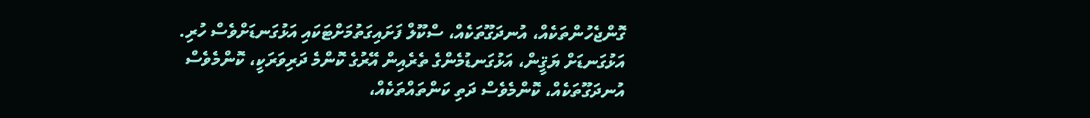ގޮންޖެހުންތަކެއް، އުނދަގޫތަކެއް، ސްކޫލް ފަށައިގަތުމަށްޓަކައި އަޅުގަނޑަށްވެސް ހުރި. އަޅުގަނޑަށް ޔަޤީން، އަޅުގަނޑުމެންގެ ތެރެއިން އޭރުގެ ކޮންމެ ދަރިވަރަކީ، ކޮންމެވެސް އުނދަގޫތަކެއް، ކޮންމެވެސް ދަތި ކަންތައްތަކެއް،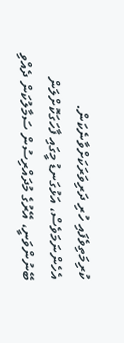ކުރިމަތިވެފައި ހުރި ދަރިވަރަކަށްވާނެކަން.
އެހެންނަމަވެސް، އަޅުގަނޑު މީގައި ފާހަގަކޮށްލަން ބޭނުންވަނީ، އޭރުގެ މުދައްރިސުން ސަމާލުކަން ދެއްވި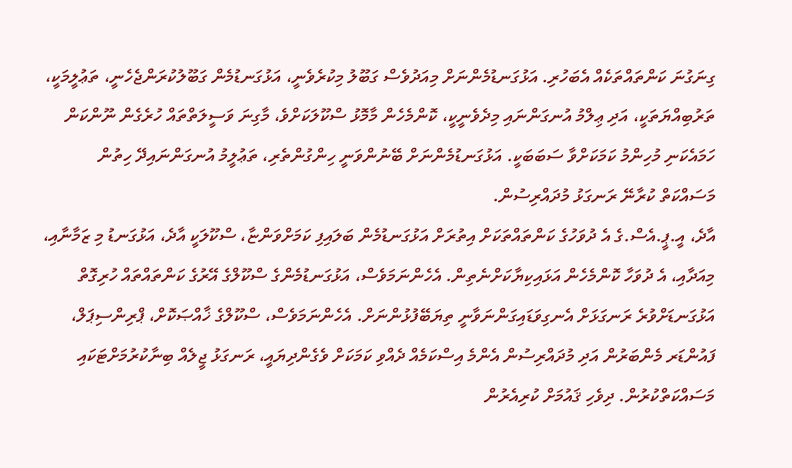ގިނަގުނަ ކަންތައްތަކެއް އެބަހުރި. އަޅުގަނޑުމެންނަށް މިއަދުވެސް ގަބޫލު މިކުރެވެނީ، އަޅުގަނޑުމެން ގަބޫލުކުރަންޖެހެނީ، ތަޢުލީމަކީ، ތަރުބިއްޔަތަކީ، އަދި ޢިލްމު އުނގަންނައި މިދެވެނީކީ، ކޮންމެހެން މާމޮޅު ސްކޫލަކަށްވެ، މާގިނަ ވަސީލަތްތައް ހުރެގެން ނޫންކަން ހަމައެކަނި މުހިންމު ކަމަކަށްވާ ސަބަބަކީ. އަޅުގަނޑުމެންނަށް ބޭނުންވަނީ ހިންގުންތެރި، ތަޢުލީމު އުނގަންނައިދޭ ހިތުން މަސައްކަތް ކުރާނޭ ރަނގަޅު މުދައްރިސުން.
އާދެ، އީ.ޕީ.އެސް.ގެ އެ ދުވަހުގެ ކަންތައްތަކަށް އިތުރަށް އަޅުގަނޑުމެން ބަލައިފި ކަމަށްވަންޏާ، ސްކޫލަކީ އާދެ، އަޅުގަނޑު މި ޒަމާނާއި، މިއަދާއި، އެ ދުވަހާ ކޮންމެހެން އަޅައިކިޔާކަށްނެތިން. އެހެންނަމަވެސް، އަޅުގަނޑުމެންގެ ސްކޫލްގެ އޭރުގެ ކަންތައްތައް ހުރިގޮތް އަޅުގަނޑަށްވުރެ ރަނގަޅަށް އެނގިވަޑައިގަންނަވާނީ ތިޔަބޭފުޅުންނަށް. އެހެންނަމަވެސް، ސްކޫލްގެ ޚާއްޞަކޮށް، ޕްރިންސިޕަލް، ފައުންޑަރ މެންބަރުން އަދި މުދައްރިސުން އެންމެ އިސްކަމެއް ދެއްވި ކަމަކަށް ވެގެންދިޔައީ، ރަނގަޅު ޖީލެއް ބިނާކުރުމަށްޓަކައި މަސައްކަތްކުރުން. ދިވެހި ޤައުމަށް ކުރިއެރުން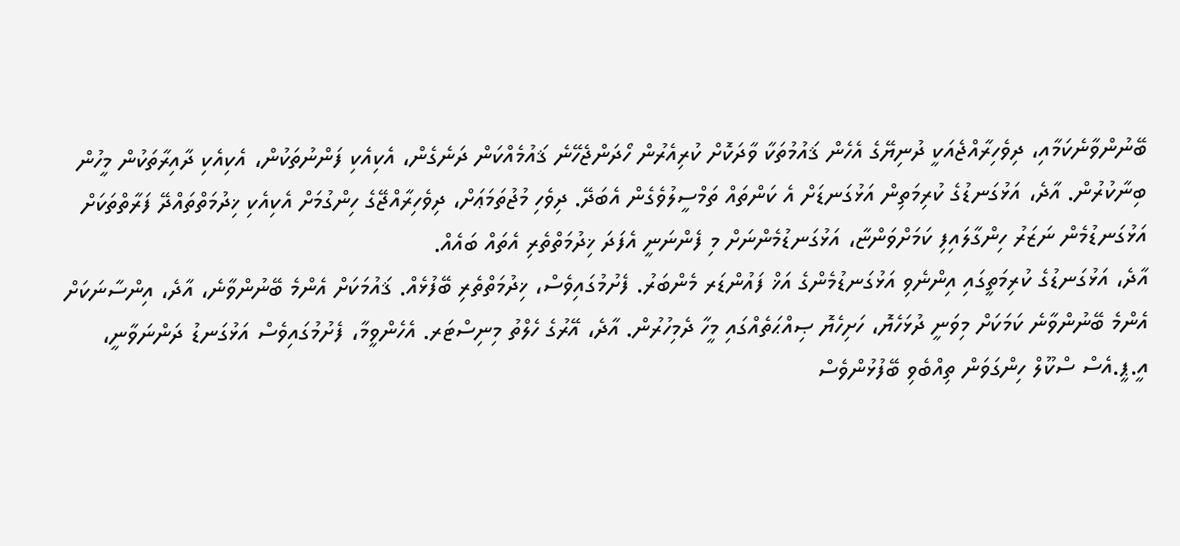ބޭނުންވާނެކަމާއި، ދިވެހިރާއްޖެއަކީ ދުނިޔޭގެ އެހެން ޤައުމުތަކާ ވާދަކޮށް ކުރިއެރުން ހޯދަންޖެހޭނެ ޤައުމެއްކަން ދަނެގެން، އެކިއެކި ފަންނުތަކުން، އެކިއެކި ދާއިރާތަކުން މީހުން ބިނާކުރުން. އާދެ، އަޅުގަނޑުގެ ކުރިމަތިން އަޅުގަނޑަށް އެ ކަންތައް ތަމްސީލުވެގެން އެބަދޭ. ދިވެހި މުޖުތަމަޢަށް، ދިވެހިރާއްޖޭގެ ހިންގުމަށް އެކިއެކި ޚިދުމަތްތައްދޭ ފަރާތްތަކަށް އަޅުގަނޑުމެން ނަޒަރު ހިންގާލައިފި ކަމަށްވަންޏާ، އަޅުގަނޑުމެންނަށް މި ފެންނަނީ އެފަދަ ޚިދުމަތްތެރި އެތައް ބައެއް.
އާދެ، އަޅުގަނޑުގެ ކުރިމަތީގައި އިންނެވި އަޅުގަނޑުމެންގެ އަޚް ފައުންޑަރ މެންބަރު. ފެށުމުގައިވެސް، ޚިދުމަތްތެރި ބޭފުޅެއް. ޤައުމަކަށް އެންމެ ބޭނުންވާނެ، އާދެ، އިންސާނަކަށް އެންމެ ބޭނުންވާނެ ކަމަކަށް މިވަނީ ދުޅަހެޔޮ، ހަށިހެޔޮ ޞިއްޙަތެއްގައި މީހާ ދެމިހުރުން. އާދެ، އޭރުގެ ހެލްތު މިނިސްޓަރ. އެހެންވީމާ، ފެށުމުގައިވެސް އަޅުގަނޑު ދަންނަވާނީ، އީ.ޕީ.އެސް ސްކޫލް ހިންގަވަން ތިއްބެވި ބޭފުޅުންވެސް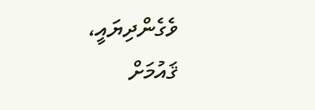ވެގެންދިޔައީ، ޤައުމަށް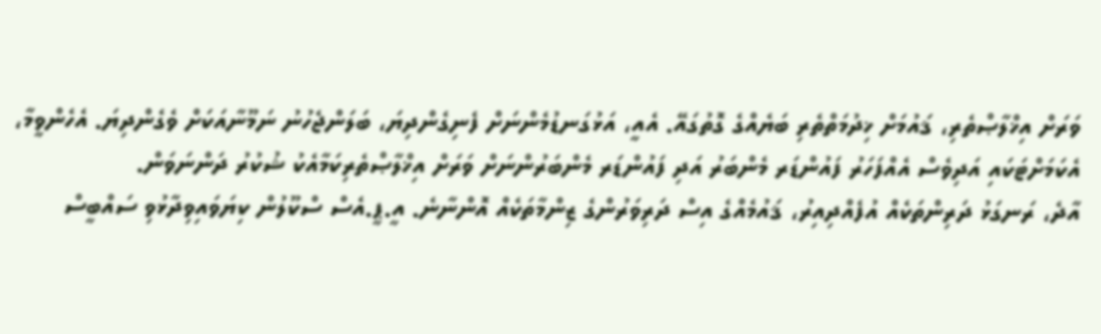ވަރަށް އިޚްލާޞްތެރި، ޤައުމަށް ޚިދުމަތްތެރި ބަޔެއްގެ ގޮތުގައޭ. އެއީ، އަޅުގަނޑުމެންނަށް ފެނިގެންދިޔަ، ބަލަންޖެހުނު ނަމޫނާއަކަށް ވެގެންދިޔަ. އެހެންވީމާ، އެކަމަށްޓަކައި އަދިވެސް އެއްފަހަރު ފައުންޑަރ މެންބަރު އަދި ފައުންޑަރ މެންބަރުންނަށް ވަރަށް އިޚްލާޞްތެރިކަމާއެކު ޝުކުރު ދަންނަވަން.
އާދެ، ރަނގަޅު ދަރިންތަކެއް އުފެއްދިއިރު، ޤައުމެއްގެ އިސް ދަރިވަރުންގެ ޒިންމާތަކެއް އޮންނާނެ. އީ.ޕީ.އެސް ސްކޫލުން ކިޔަވައިވިދާޅުވި ސައްބީސް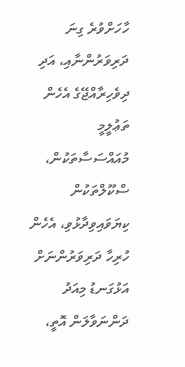ހާހަށްވުރެ ގިނަ ދަރިވަރުންނާއި، އަދި ދިވެހިރާއްޖޭގެ އެހެން ތަޢުލީމީ މުއައްސަސާތަކުން، ސްކޫލްތަކުން ކިޔަވައިވިދާޅުވި، އެހެން ހުރިހާ ދަރިވަރުންނަށް އަޅުގަނޑު މިއަދު ދަންނަވާލަން އޮތީ،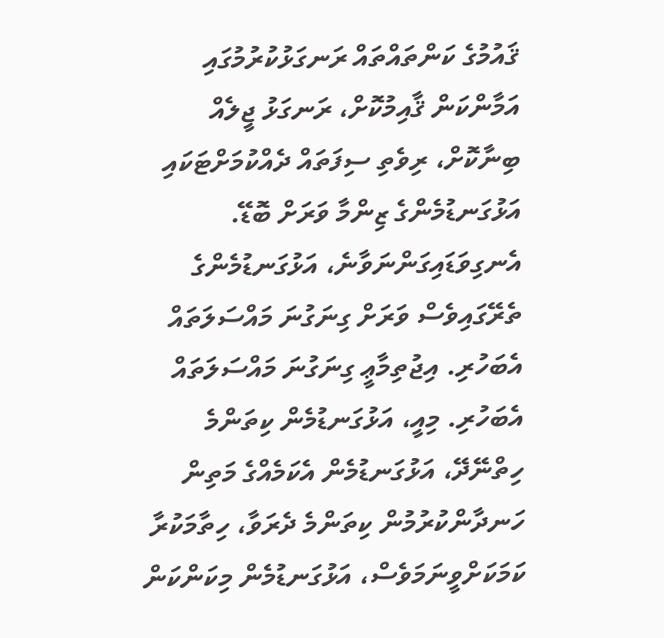ޤައުމުގެ ކަންތައްތައް ރަނގަޅުކުރުމުގައި އަމާންކަން ޤާއިމުކޮށް، ރަނގަޅު ޖީލެއް ބިނާކޮށް، ރިވެތި ސިފަތައް ދެއްކުމަށްޓަކައި އަޅުގަނޑުމެންގެ ޒިންމާ ވަރަށް ބޮޑޭ.
އެނގިވަޑައިގަންނަވާނެ، އަޅުގަނޑުމެންގެ ތެރޭގައިވެސް ވަރަށް ގިނަގުނަ މައްސަލަތައް އެބަހުރި. އިޖުތިމާޢީ ގިނަގުނަ މައްސަލަތައް އެބަހުރި. މިއީ، އަޅުގަނޑުމެން ކިތަންމެ ހިތްނޭދޭ، އަޅުގަނޑުމެން އެކަމެއްގެ މަތިން ހަނދާންކުރުމުން ކިތަންމެ ދެރަވާ، ހިތާމަކުރާ ކަމަކަށްވީނަމަވެސް، އަޅުގަނޑުމެން މިކަންކަން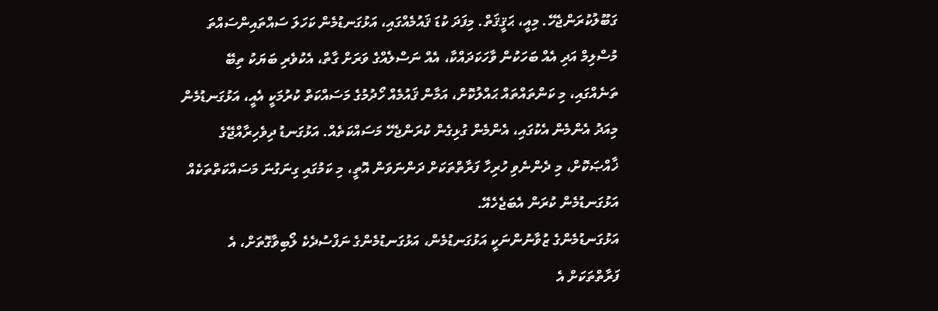ގަބޫލުކުރަންޖެހޭ. މިއީ، ޙަޤީޤަތް. މިފަދަ ކުޑަ ޤައުމެއްގައި، އަޅުގަނޑުމެން ކަހަލަ ސައްތައިންސައްތަ މުސްލިމް އަދި އެއް ބަހަކުން ވާހަކަދައްކާ، އެއް ނަސްލެއްގެ ވަރަށް ގާތް، އެކުވެރި ބަޔަކު ތިބޭ ތަނެއްގައި، މި ކަންތައްތައް ޙައްލުކޮށް، އަމާން ޤައުމެއް ހޯދުމުގެ މަސައްކަތް ކުރުމަކީ އެއީ، އަޅުގަނޑުމެން މިއަދު އެންމެން އެކުގައި، އެންމެން ގުޅިގެން ކުރަންޖެހޭ މަސައްކަތެއް. އަޅުގަނޑު ދިވެހިރާއްޖޭގެ ޚާއްޞަކޮށް، މި ދެންނެވި ހުރިހާ ފަރާތްތަކަށް ދަންނަވަން އޮތީ، މި ކަމުގައި ގިނަގުނަ މަސައްކަތްތަކެއް އަޅުގަނޑުމެން ކުރަން އެބަޖެހެއޭ.
އަޅުގަނޑުމެންގެ ޒުވާނުންނަކީ އަޅުގަނޑުމެން، އަޅުގަނޑުމެންގެ ނަފްސުދެކެ ލޯބިވާގޮތަށް، އެ ފަރާތްތަކަށް އެ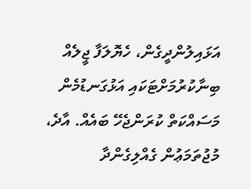އަޅައިލުންދީގެން، ހެޔޮލަފާ ޖީލެއް ބިނާކުރުމަށްޓަކައި އަޅުގަނޑުމެން މަސައްކަތް ކުރަންޖެހޭ ބައެއް. އާދެ، މުޖުތަމަޢުން ގެއްލިގެންދާ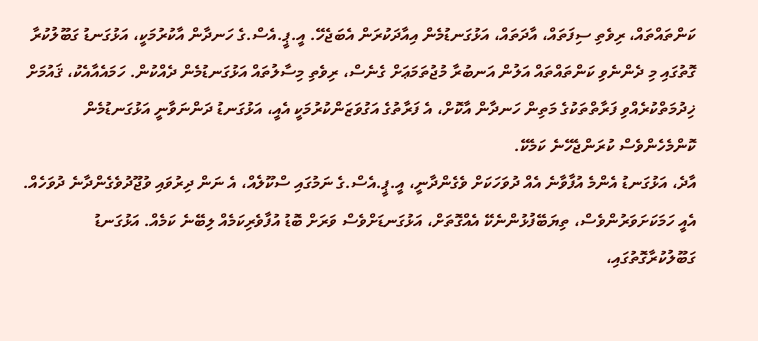ކަންތައްތައް، ރިވެތި ސިފަތައް، އާދަތައް، އަޅުގަނޑުމެން އިއާދަކުރަން އެބަޖެހޭ. އީ.ޕީ.އެސް.ގެ ހަނދާން އާކުރުމަކީ، އަޅުގަނޑު ގަބޫލުކުރާ ގޮތުގައި މި ދެންނެވި ކަންތައްތައް އަލުން އަނބުރާ މުޖުތަމަޢަށް ގެނެސް، ރިވެތި މިސާލުތައް އަޅުގަނޑުމެން ދެއްކުން. ހަމައެއާއެކު، ޤައުމަށް ޚިދުމަތްކުރެއްވި ފަރާތްތަކުގެ މަތިން ހަނދާން އާކޮށް، އެ ފަރާތުގެ އަގުވަޒަންކުރުމަކީ އެއީ، އަޅުގަނޑު ދަންނަވާނީ އަޅުގަނޑުމެން ކޮންމެހެންވެސް ކުރަންޖެހޭނެ ކަމެކޭ.
އާދެ، އަޅުގަނޑު އެންމެ އުފާވާނެ އެއް ދުވަހަކަށް ވެގެންދާނީ، އީ.ޕީ.އެސް.ގެ ނަމުގައި ސްކޫލެއް، އެ ނަން ދިރުވައި ވުޖޫދުވެގެންދާނެ ދުވަހެއް. އެއީ ހަމަކަށަވަރުންވެސް، ތިޔަބޭފުޅުންނެކޭ އެއްގޮތަށް، އަޅުގަނޑަށްވެސް ވަރަށް ބޮޑު އުފާވެރިކަމެއް ލިބޭނެ ކަމެއް. އަޅުގަނޑު ގަބޫލުކުރާގޮތުގައި،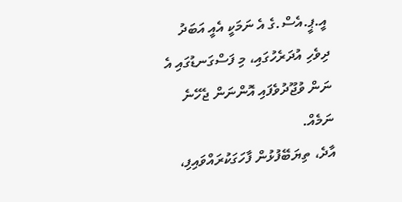އީ.ޕީ.އެސް.ގެ އެ ނަމަކީ އެއީ އަބަދު ދިވެހި އުދަރެހުގައި، މި ފަސްގަނޑުގައި އެ ނަން ވުޖޫދުވެފައި އޮންނަން ޖެހޭނެ ނަމެއް.
އާދެ، ތިޔަބޭފުޅުން ފާހަގަކުރައްވައިފި،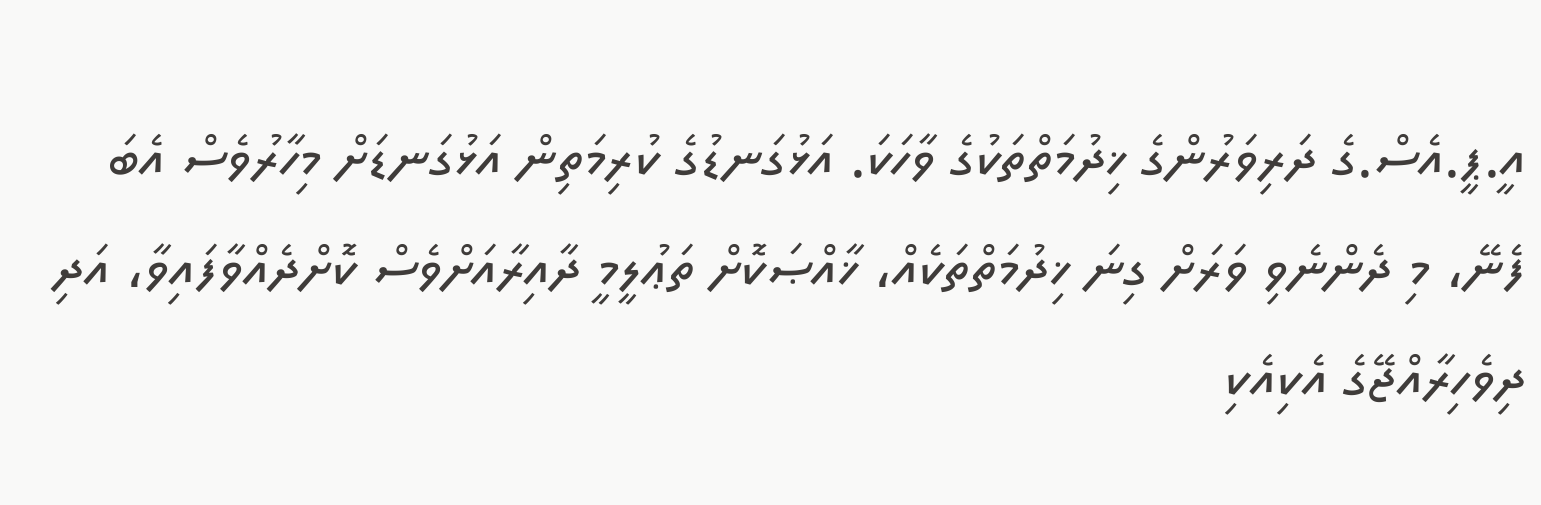އީ.ޕީ.އެސް.ގެ ދަރިވަރުންގެ ޚިދުމަތްތަކުގެ ވާހަކަ. އަޅުގަނޑުގެ ކުރިމަތިން އަޅުގަނޑަށް މިހާރުވެސް އެބަ ފެނޭ، މި ދެންނެވި ވަރަށް ގިނަ ޚިދުމަތްތަކެއް، ޚާއްޞަކޮށް ތަޢުލީމީ ދާއިރާއަށްވެސް ކޮށްދެއްވާފައިވާ، އަދި ދިވެހިރާއްޖޭގެ އެކިއެކި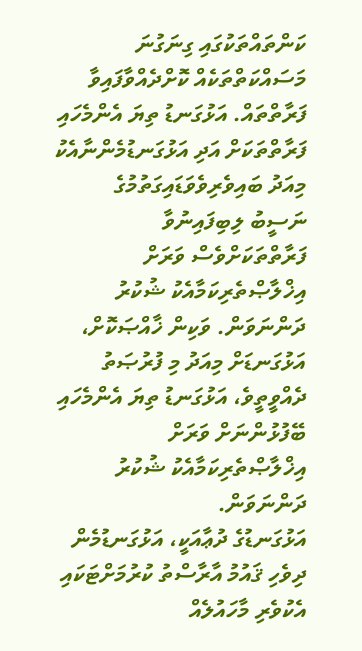ކަންތައްތަކުގައި ގިނަގުނަ މަސައްކަތްތަކެއް ކޮށްދެއްވާފައިވާ ފަރާތްތައް. އަޅުގަނޑު ތިޔަ އެންމެހައި ފަރާތްތަކަށް އަދި އަޅުގަނޑުމެންނާއެކު މިއަދު ބައިވެރިވެވަޑައިގަތުމުގެ ނަސީބު ލިބިފައިނުވާ ފަރާތްތަކަށްވެސް ވަރަށް އިޚްލާޞްތެރިކަމާއެކު ޝުކުރު ދަންނަވަން. ވަކިން ޚާއްޞަކޮށް، އަޅުގަނޑަށް މިއަދު މި ފުރުޞަތު ދެއްވީތީވެ، އަޅުގަނޑު ތިޔަ އެންމެހައި ބޭފުޅުންނަށް ވަރަށް އިޚްލާޞްތެރިކަމާއެކު ޝުކުރު ދަންނަވަން.
އަޅުގަނޑުގެ ދުޢާއަކީ، އަޅުގަނޑުމެން ދިވެހި ޤައުމު އާރާސްތު ކުރުމަށްޓަކައި އެކުވެރި މާހައުލެއް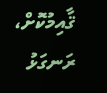ޤާއިމުކޮށް، ރަނގަޅު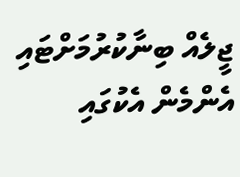ޖީލެއް ބިނާކުރުމަށްޓައި އެންމެން އެކުގައި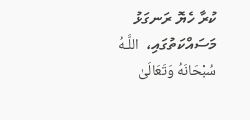ކުރާ ހެޔޮ ރަނގަޅު މަސައްކަތުގައި،  اللَّـهُ سُبْحَانَهُ وَتَعَالَىٰ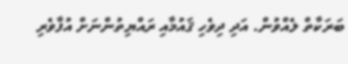ބަރަކާތް ލެއްވުން. އަދި ދިވެހި ޤައުމާއި ރައްޔިތުންނަށް އުފާވެރި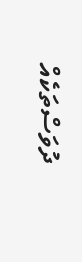ދުވަސްތަކެއް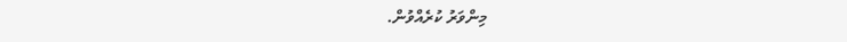މިންވަރު ކުރެއްވުން.